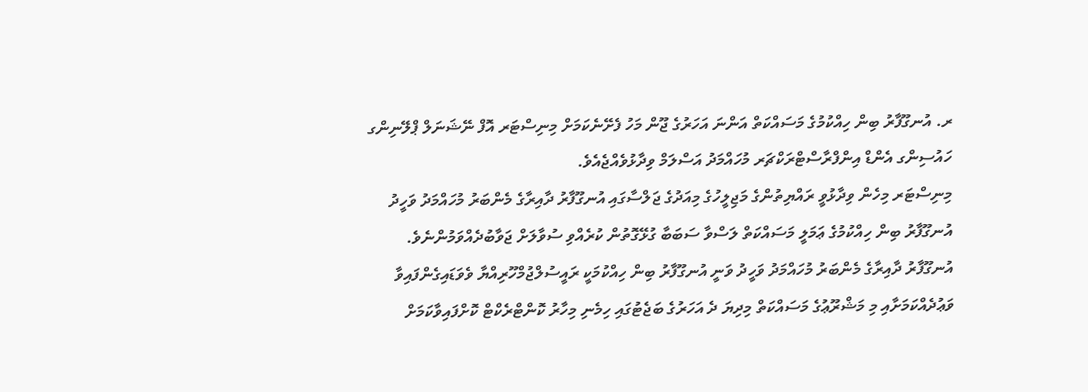ރ. އުނގޫފާރު ބިން ހިއްކުމުގެ މަސައްކަތް އަންނަ އަހަރުގެ ޖޫން މަހު ފެށޭނެކަމަށް މިނިސްޓަރ އޮފް ނޭޝަނަލް ޕްލޭނިންގ ހައުސިންގ އެންޑް އިންފްރާސްޓްރަކްޗަރ މުހައްމަދު އަސްލަމް ވިދާޅުވެއްޖެއެވެ.
މިނިސްޓަރ މިހެން ވިދާޅުވީ ރައްޔިތުންގެ މަޖިލީހުގެ މިއަދުގެ ޖަލްސާގައި އުނގޫފާރު ދާއިރާގެ މެންބަރު މުހައްމަދު ވަހީދު އުނގޫފާރު ބިން ހިއްކުމުގެ ޢަމަލީ މަސައްކަތް ލަސްވާ ސަބަބާ ގުޅޭގޮތުން ކުރެއްވި ސުވާލަށް ޖަވާބުދެއްވަމުންނެވެ.
އުނގޫފާރު ދާއިރާގެ މެންބަރު މުހައްމަދު ވަހީދު ވަނީ އުނގޫފާރު ބިން ހިއްކުމަކީ ރައީސުލްޖުމްހޫރިއްޔާ ވެވަޑައިގެންފައިވާ ވަޢުދެއްކަމަށާއި މި މަޝްރޫޢުގެ މަސައްކަތް މިދިޔަ ދެ އަހަރުގެ ބަޖެޓުގައި ހިމެނި މިހާރު ކޮންޓްރެކްޓް ކޮށްފައިވާކަމަށް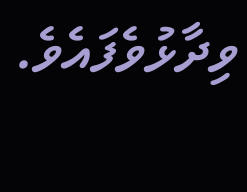ވިދާޅުވެފައެވެ.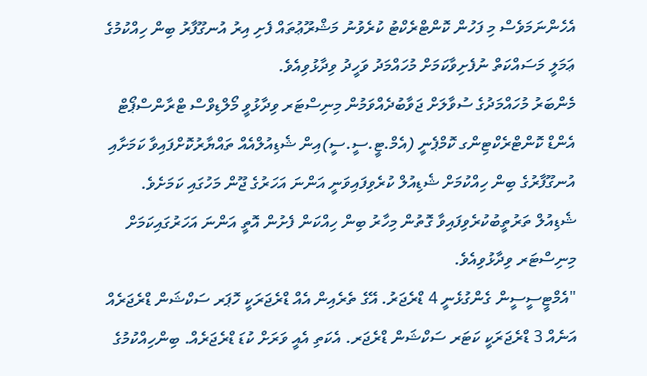އެހެންނަމަވެސް މި ފަހުން ކޮންޓްރެކްޓު ކުރެވުނު މަޝްރޫޢުތައް ފެށި އިރު އުނގޫފާރު ބިން ހިއްކުމުގެ ޢަމަލީ މަސައްކަތް ނުފެށިވާކަމަށް މުހައްމަދު ވަހީދު ވިދާޅުވިއެވެ.
މެންބަރު މުހައްމަދުގެ ސުވާލަށް ޖަވާބުދެއްވަމުން މިނިސްޓަރ ވިދާޅުވީ މޯލްޑިވްސް ޓްރާންސްޕޯޓް އެންޑް ކޮންޓްރެކްޓިންގ ކޮމްޕެނީ (އެމް.ޓީ.ސީ.ސީ)އިން ޝެޑިއުލްއެއް ތައްޔާރުކޮށްފައިވާ ކަމަށާއި އުނގޫފާރުގެ ބިން ހިއްކުމަށް ޝެޑިއުލް ކުރެވިފައިވަނީ އަންނަ އަހަރުގެ ޖޫން މަހުގައި ކަމަށެވެ. ޝެޑިއުލް ތަރުތީބުކުރެވިފައިވާ ގޮތުން މިހާރު ބިން ހިއްކަން ފެށުން އޮތީ އަންނަ އަހަރުގައިކަމަށް މިނިސްޓަރ ވިދާޅުވިއެވެ.
"އެމްޓީސީސީން ގެންގުޅެނީ 4 ޑްރެޖަރު. އޭގެ ތެރެއިން އެއް ޑްރެޖަރަކީ ހޮޕަރ ސަކްޝަން ޑްރެޖަރެއް އަނެއް 3 ޑްރެޖަރަކީ ކަޓަރ ސަކްޝަން ޑްރެޖަރ. އެކަތި އެއީ ވަރަށް ކުޑަ ޑްރެޖަރެއް. ބިންހިއްކުމުގެ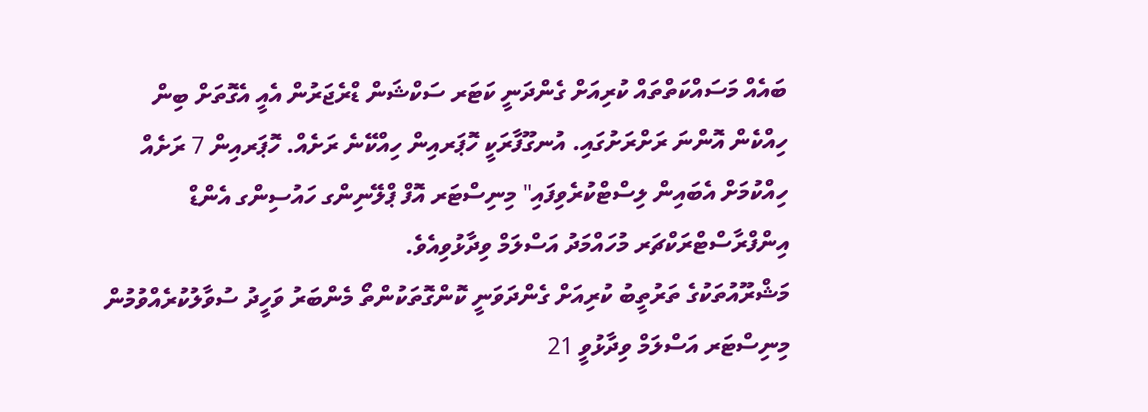ބައެއް މަސައްކަތްތައް ކުރިއަށް ގެންދަނީ ކަޓަރ ސަކްޝަން ޑްރެޖަރުން އެއީ އެގޮތަށް ބިން ހިއްކެން އޮންނަ ރަށްރަށުގައި. އުނގޫފާރަކީ ހޮޕަރއިން ހިއްކޭނެ ރަށެއް. ހޮޕަރއިން 7 ރަށެއް ހިއްކުމަށް އެބައިން ލިސްޓްކުރެވިފައި" މިނިސްޓަރ އޮފް ޕްލޭނިންގ ހައުސިންގ އެންޑް އިންފްރާސްޓްރަކްޗަރ މުހައްމަދު އަސްލަމް ވިދާޅުވިއެވެ.
މަޝްރޫއުތަކުގެ ތަރުތީބު ކުރިއަށް ގެންދަވަނީ ކޮންގޮތަކުންތޯ މެންބަރު ވަހީދު ސުވާލުކުރެއްވުމުން މިނިސްޓަރ އަސްލަމް ވިދާޅުވީ 21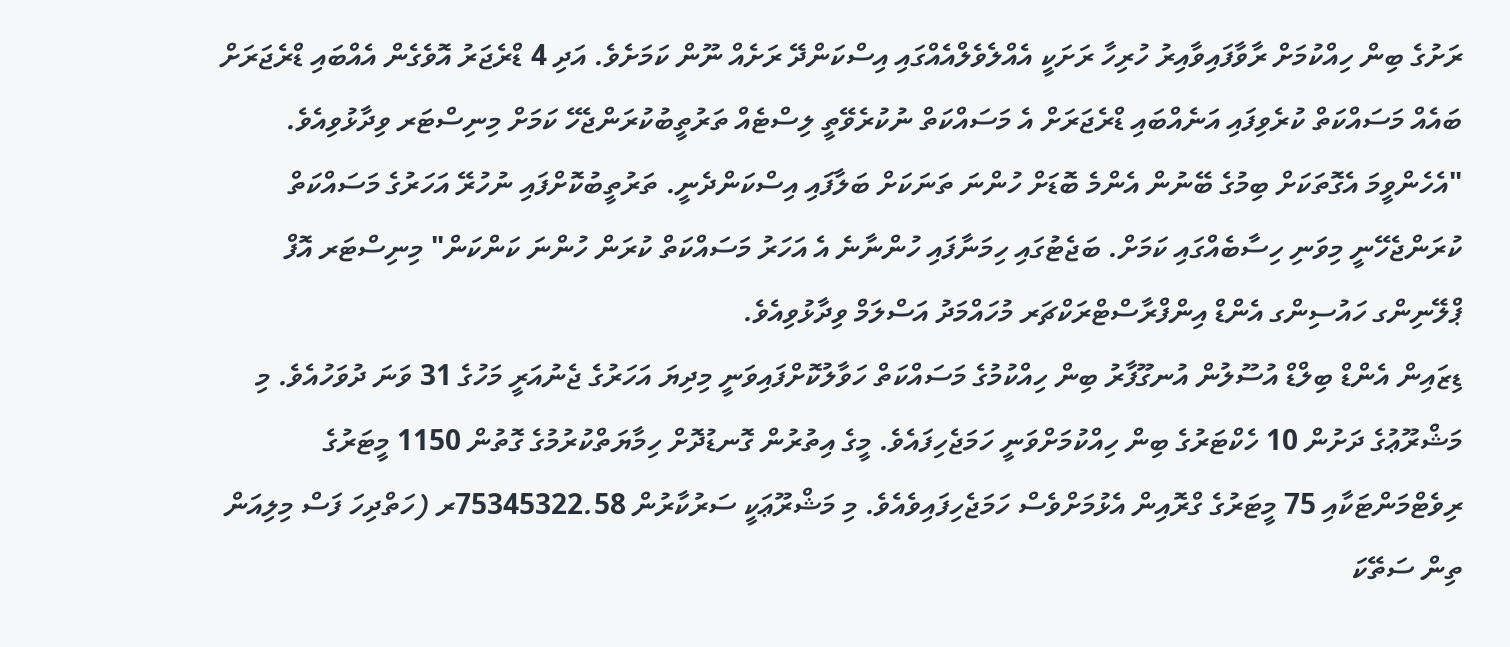ރަށުގެ ބިން ހިއްކުމަށް ރާވާފައިވާއިރު ހުރިހާ ރަށަކީ އެއްލެވެލްއެއްގައި އިސްކަންދޭ ރަށެއް ނޫން ކަމަށެވެ. އަދި 4 ޑްރެޖަރު އޮވެގެން އެއްބައި ޑްރެޖަރަށް ބައެއް މަސައްކަތް ކުރެވިފައި އަނެއްބައި ޑްރެޖަރަށް އެ މަސައްކަތް ނުކުރެވޭތީ ލިސްޓެއް ތަރުތީބުކުރަންޖެހޭ ކަމަށް މިނިސްޓަރ ވިދާޅުވިއެވެ.
"އެހެންވީމަ އެގޮތަކަށް ބިމުގެ ބޭނުން އެންމެ ބޮޑަށް ހުންނަ ތަނަކަށް ބަލާފައި އިސްކަންދެނީ. ތަރުތީބުކޮށްފައި ނުހުރޭ އަހަރުގެ މަސައްކަތް ކުރަންޖެހޭނީ މިވަނި ހިސާބެއްގައި ކަމަށް. ބަޖެޓުގައި ހިމަނާފައި ހުންނާނެ އެ އަހަރު މަސައްކަތް ކުރަން ހުންނަ ކަންކަން" މިނިސްޓަރ އޮފް ޕްލޭނިންގ ހައުސިންގ އެންޑް އިންފްރާސްޓްރަކްޗަރ މުހައްމަދު އަސްލަމް ވިދާޅުވިއެވެ.
ޑިޒައިން އެންޑް ބިލްޑް އުސޫލުން އުނގޫފާރު ބިން ހިއްކުމުގެ މަސައްކަތް ހަވާލުކޮށްފައިވަނީ މިދިޔަ އަހަރުގެ ޖެނުއަރީ މަހުގެ 31 ވަނަ ދުވަހުއެވެ. މި މަޝްރޫޢުގެ ދަށުން 10 ހެކްޓަރުގެ ބިން ހިއްކުމަށްވަނީ ހަމަޖެހިފައެވެ. މީގެ އިތުރުން ގޮނޑުދޮށް ހިމާޔަތްކުރުމުގެ ގޮތުން 1150 މީޓަރުގެ ރިވެޓްމަންޓަކާއި 75 މީޓަރުގެ ގްރޮއިން އެޅުމަށްވެސް ހަމަޖެހިފައިވެއެވެ. މި މަޝްރޫޢަކީ ސަރުކާރުން 75345322.58ރ (ހަތްދިހަ ފަސް މިލިއަން ތިން ސަތޭކަ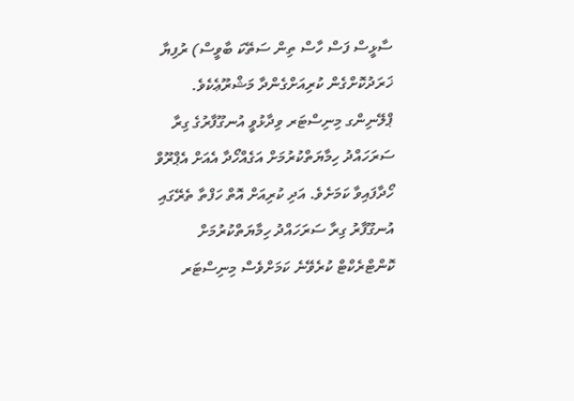ސާޅީސް ފަސް ހާސް ތިން ސަތޭކަ ބާވީސް) ރުފިޔާ ޚަރަދުކޮށްގެން ކުރިއަށްގެންދާ މަޝްރޫޢެކެވެ.
ޕްލޭނިންގ މިނިސްޓަރ ވިދާޅުވީ އުނގޫފާރުގެ ގިރާ ސަރަހައްދު ހިމާޔަތްކުރުމަށް އަގެއްހޯދާ އެއަށް އެޕްރޫވް ހޯދާފައިވާ ކަމަށެވެ. އަދި ކުރިއަށް އޮތް ހަފްތާ ތެރޭގައި އުނގޫފާރު ގިރާ ސަރަހައްދު ހިމާޔަތްކުރުމަށް ކޮންޓްރެކްޓް ކުރެވޭނެ ކަމަށްވެސް މިނިސްޓަރ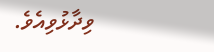ވިދާޅުވިއެވެ.